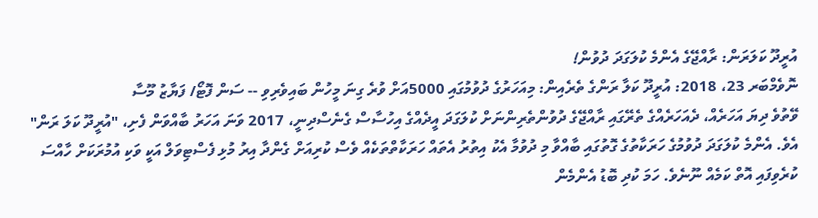އުރީދޫ ކަލަރަން: ރާއްޖޭގެ އެންމެ ކުލަގަދަ ދުވުން!
ނޮވެމްބަރ 23، 2018: އުރީދޫ ކަލާ ރަންގެ ތެރެއިން: މިއަހަރުގެ ދުވުމުގައި 5000އަށް ވުރެ ގިނަ މީހުން ބައިވެރިވި -- ސަން ފޮޓޯ/ ފަޔާޒު މޫސާ
ވޭތުވެ ދިޔަ އަހަރެއް، ދެއަހަރެއްގެ ތެރޭގައި ރާއްޖޭގެ ދުވުންތެރިންނަށް ކުލަގަދަ އީދެއްގެ އިހުސާސް ގެނެސްދިނީ، 2017 ވަނަ އަހަރު ބާއްވަން ފެށި، "އުރީދޫ ކަލަ ރަން" އެވެ. އެންމެ ކުލަގަދަ ދުވުމުގެ ހަރަކާތުގެ ގޮތުގައި ބާއްވާ މި ދުވުމާ އެކު އިތުރު އެތައް ހަރަކާތްތަކެއް ވެސް ކުރިއަށް ގެންދާ އިރު މުޅި ފެސްޓިވަލް އަކީ ވަކި އުމުރަކަށް ހާއްސަ ކުރެވިފައި އޮތް ކަމެއް ނޫނެވެ. ހަމަ ކުދި ބޮޑު އެންމެން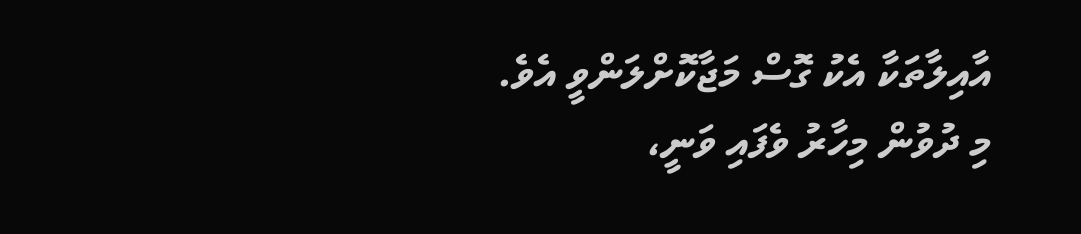އާއިލާތަކާ އެކު ގޮސް މަޖާކޮށްލަންވީ އެވެ.
މި ދުވުން މިހާރު ވެފައި ވަނީ،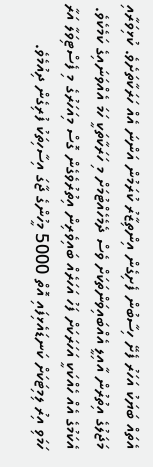އެތައް ބަޔަކު އަހަރު ފެށޭ ހިސާބުން ފެށިގެން އިންތިޒާރު ކުރަމުން އަންނަ އެއް ހަރަކާތަށެވެ. ކުޅިވަރާއި މަޖަލުގެ އިތުރުން އާއިލީ އެއްބައިވަންތަކަށް ވެސް ދެމެހެއްޓުމަށް މި ހަރަކާތަކީ ހަމަ އެއްވަނައިގެ ކަމެކެވެ. އެކަމުގެ އެއް ހެއްކަކީ އަހަރަކަށް ފަހު އަހަރެއް ބައިވެރިން އިތުރުވެގެން ގޮސް މިއަހަރުގެ މި ފެސްޓިވަލާ އަރާ ހަމަވި އިރު ލިމިޓަކަށް ކަނޑައެޅިފައި އޮތް 5000 މީހުންގެ ޖާގަ އިސާހިތަކު ފުރިގެން ދިއުމެވެ.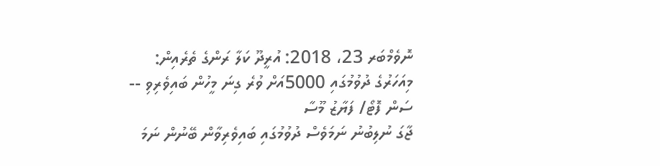ނޮވެމްބަރ 23، 2018: އުރީދޫ ކަލާ ރަންގެ ތެރެއިން: މިއަހަރުގެ ދުވުމުގައި 5000އަށް ވުރެ ގިނަ މީހުން ބައިވެރިވި -- ސަން ފޮޓޯ/ ފަޔާޒު މޫސާ
ޖާގަ ނުލިބުނު ނަމަވެސް ދުވުމުގައި ބައިވެރިވާން ބޭނުން ނަމަ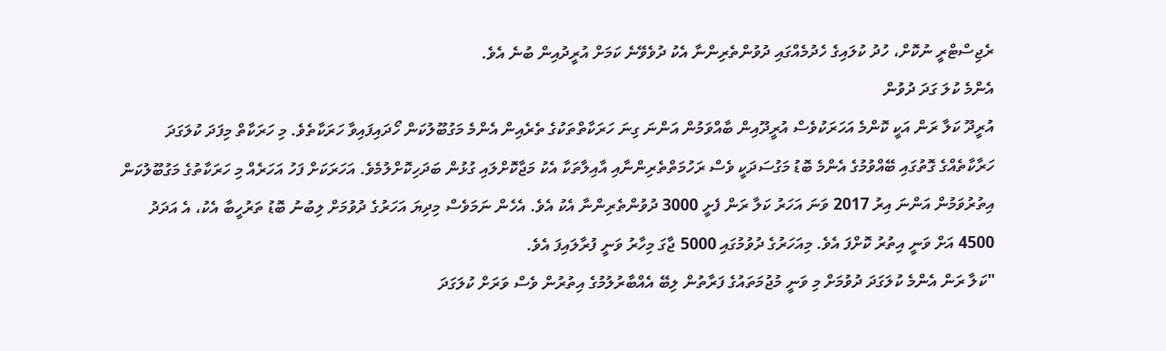ރެޖިސްޓްރީ ނުކޮށް، ހުދު ކުލައިގެ ހެދުމެއްގައި ދުވުންތެރިންނާ އެކު ދުވެވޭނެ ކަމަށް އުރީދުއިން ބުނެ އެވެ.
އެންމެ ކުލަ ގަދަ ދުވުން
އުރީދޫ ކަލާ ރަން އަކީ ކޮންމެ އަހަރަކުވެސް އުރީދޫއިން ބާއްވަމުން އަންނަ ގިނަ ހަރަކާތްތަކުގެ ތެރެއިން އެންމެ މަގުބޫލުކަން ހޯދައިފައިވާ ހަރަކާތެވެ. މި ހަރަކާތް މިފަދަ ކުލަގަދަ ހަރާކާތެއްގެ ގޮތުގައި ބޭއްވުމުގެ އެންމެ ބޮޑު މަގުސަދަކީ ވެސް ރަހުމަތްތެރިންނާއި އާއިލާތަކާ އެކު މަޖާކޮށްލައި ގުޅުން ބަދަހިކޮށްލުމެވެ. އަހަރަކަށް ފަހު އަހަރެއް މި ހަރަކާތުގެ މަގުބޫލުކަން އިތުރުވަމުން އަންނަ އިރު 2017 ވަނަ އަހަރު ކަލާ ރަން ފެށީ 3000 ދުވުންތެރިންނާ އެކު އެވެ. އެހެން ނަމަވެސް މިދިޔަ އަހަރުގެ ދުވުމަށް ލިބުނު ބޮޑު ތަރުހީބާ އެކު، އެ އަދަދު 4500 އަށް ވަނީ އިތުރު ކޮށްފަ އެވެ. މިއަހަރުގެ ދުވުމުގައި 5000 ޖާގަ މިހާރު ވަނީ ފުރާލައިފަ އެވެ.
"ކަލާ ރަން އެންމެ ކުލަގަދަ ދުވުމަށް މި ވަނީ މުޖުމަތައުގެ ފަރާތުން ލިބޭ އެއްބާރުލުމުގެ އިތުރުން ވެސް ވަރަށް ކުލަގަދަ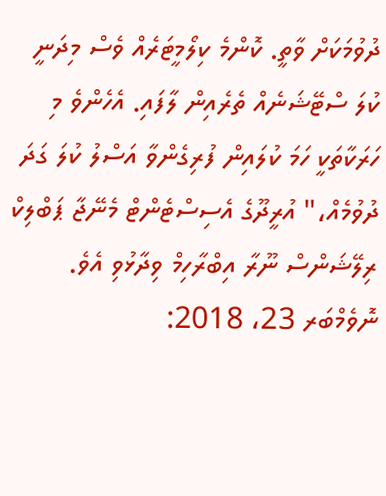ދުވުމަކަށް ވާތީ. ކޮންމެ ކިލޯމީޓަރެއް ވެސް މިދަނީ ކުލަ ސްޓޭޝަނެއް ތެރެއިން ލާފައި. އެހެންވެ މި ހަރަކާތަކީ ހަމަ ކުލައިން ފުރިގެންވާ އަސްލު ކުލަ ގަދަ ދުވުމެއް،" އުރީދޫގެ އެސިސްޓެންޓް މެނޭޖާ ޕަބްލިކް ރިލޭޝަންސް ނޫރާ އިބްރާހިމް ވިދާޅުވި އެވެ.
ނޮވެމްބަރ 23، 2018: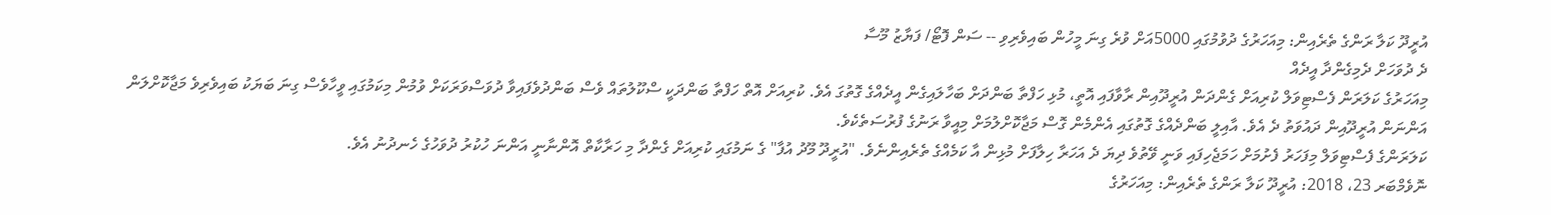އުރީދޫ ކަލާ ރަންގެ ތެރެއިން: މިއަހަރުގެ ދުވުމުގައި 5000އަށް ވުރެ ގިނަ މީހުން ބައިވެރިވި -- ސަން ފޮޓޯ/ ފަޔާޒު މޫސާ
ދެ ދުވަހަށް ދެމިގެންދާ އީދެއް
މިއަހަރުގެ ކަލަރަން ފެސްޓިވަލް ކުރިއަށް ގެންދަން އުރީދޫއިން ރާވާފައި އޮތީ، މުޅި ހަފްތާ ބަންދަށް ބަހާލައިގެން އީދެއްގެ ގޮތުގަ އެވެ. ކުރިއަށް އޮތް ހަފްތާ ބަންދަކީ ސްކޫލުތައް ވެސް ބަންދުވެފައިވާ ދުވަސްވަރަކަށް ވުމުން މިކަމުގައި ވީހާވެސް ގިނަ ބަޔަކު ބައިވެރިވެ މަޖާކޮށްލަން އަންނަން އުރީދޫއިން ދައުވަތު ދެ އެވެ. އާއިލީ ބަންދެއްގެ ގޮތުގައި އެންމެން ގޮސް މަޖާކޮށްލުމަށް މިއީވާ ރަނުގެ ފުރުސަތެކެވެ.
ކަލަރަންގެ ފެސްޓިވަލް މިފަހަރު ފެށުމަށް ހަމަޖެހިފައި ވަނީ ވޭތުވެ ދިޔަ ދެ އަހަރާ ހިލާފަށް މުޅިން އާ ކަމެއްގެ ތެރެއިންނެވެ. "އުރީދޫ މޫދު އުފާ" ގެ ނަމުގައި ކުރިއަށް ގެންދާ މި ހަރާކާތް އޮންނާނީ އަންނަ ހުކުރު ދުވަހުގެ ހެނދުނު އެވެ.
ނޮވެމްބަރ 23، 2018: އުރީދޫ ކަލާ ރަންގެ ތެރެއިން: މިއަހަރުގެ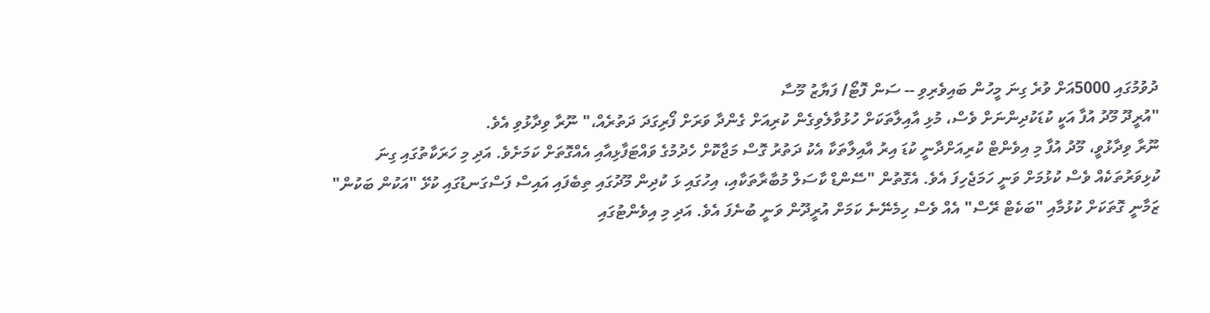ދުވުމުގައި 5000އަށް ވުރެ ގިނަ މީހުން ބައިވެރިވި -- ސަން ފޮޓޯ/ ފަޔާޒު މޫސާ
"އުރީދޫ މޫދު އުފާ އަކީ ކުޑަކުދިންނަށް ވެސް، މުޅި އާއިލާތަކަށް ހުޅުވާލެވިގެން ކުރިއަށް ގެންދާ ވަރަށް ފޯރިގަދަ ދަތުރެއް،" ނޫރާ ވިދާޅުވި އެވެ.
ނޫރާ ވިދާޅުވީ، މޫދު އުފާ މި އިވެންޓް ކުރިއަށްދާނީ ކުޑަ އިރު އާއިލާތަކާ އެކު ދަތުރު ގޮސް މަޖާކޮށް ހެދުމުގެ ވައްޓަފާޅިއާއި އެއްގޮތަށް ކަމަށެވެ. އަދި މި ހަރަކާތުގައި ގިނަ ކުޅިވަރުތަކެއް ވެސް ކުޅުމަށް ވަނީ ހަމަޖެހިފަ އެވެ. އެގޮތުން "ސޭންޑް ކާސަލް މުބާރާތަކާއި، އިހުގައި ޅަ ކުދިން މޫދުގައި ތިބެފައި އައިސް ފަސްގަނޑުގައި ކުޅޭ "އަކުން ބަކުން" ޒަމާނީ ގޮތަކަށް ކުޅުމާއި "ބަކެޓް ރޭސް" އެއް ވެސް ހިމެނޭނެ ކަމަށް އުރީދޫން ވަނީ ބުނެފަ އެވެ. އަދި މި އިވެންޓުގައި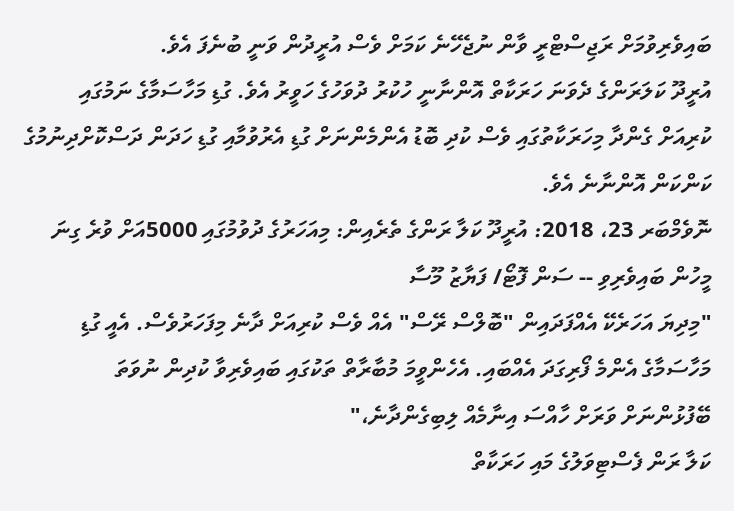ބައިވެރިވުމަށް ރަޖިސްޓްރީ ވާން ނުޖެހޭނެ ކަމަށް ވެސް އުރީދުން ވަނީ ބުނެފަ އެވެ.
އުރީދޫ ކަލަރަންގެ ދެވަނަ ހަރަކާތް އޮންނާނީ ހުކުރު ދުވަހުގެ ހަވީރު އެވެ. ގުޑި މަހާސަމާގެ ނަމުގައި ކުރިއަށް ގެންދާ މިހަރަކާތުގައި ވެސް ކުދި ބޮޑު އެންމެންނަށް ގުޑި އެރުވުމާއި ގުޑި ހަދަން ދަސްކޮށްދިނުމުގެ ކަންކަން އޮންނާނެ އެވެ.
ނޮވެމްބަރ 23، 2018: އުރީދޫ ކަލާ ރަންގެ ތެރެއިން: މިއަހަރުގެ ދުވުމުގައި 5000އަށް ވުރެ ގިނަ މީހުން ބައިވެރިވި -- ސަން ފޮޓޯ/ ފަޔާޒު މޫސާ
"މިދިޔަ އަހަރެކޭ އެއްފަދައިން "ބޮލްސް ރޭސް" އެއް ވެސް ކުރިއަށް ދާނެ މިފަހަރުވެސް. އެއީ ގުޑި މަހާސަމާގެ އެންމެ ފޯރިގަދަ އެއްބައި. އެހެންވީމަ މުބާރާތް ތަކުގައި ބައިވެރިވާ ކުދިން ނުވަތަ ބޭފުޅުންނަށް ވަރަށް ހާއްސަ އިނާމެއް ލިބިގެންދާނެ،"
ކަލާ ރަން ފެސްޓިވަލުގެ މައި ހަރަކާތް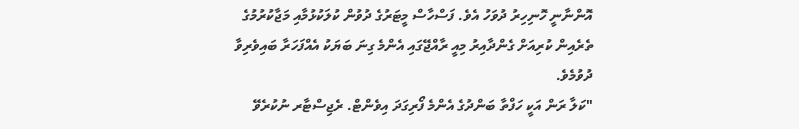އޮންނާނީ ހޮނިހިރު ދުވަހު އެވެ. ފަސްހާސް މީޓަރުގެ ދުވުން ކުލަކުޅުމާއި މަޖާކުރުމުގެ ތެރެއިން ކުރިއަށް ގެންދާއިރު މިއީ ރާއްޖޭގައި އެންމެ ގިނަ ބަޔަކު އެއްފަހަރާ ބައިވެރިވާ ދުވުމެވެ.
"ކަލާ ރަން އަކީ ހަފްތާ ބަންދުގެ އެންމެ ފޯރިގަދަ އިވެންޓް. ރެޖިސްޓާރ ނުކުރެވޭ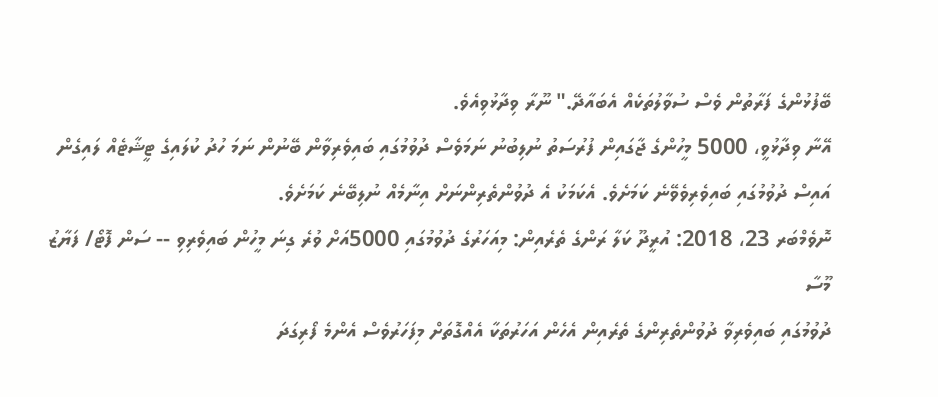ބޭފުޅުންގެ ފަރާތުން ވެސް ސުވާލުތަކެއް އެބައާދޭ." ނޫރާ ވިދާޅުވިއެވެ.
އޭނާ ވިދާޅުވީ، 5000 މީހުންގެ ޖާގައިން ފުރުސަތު ނުލިބުނު ނަމަވެސް ދުވުމުގައި ބައިވެރިވާން ބޭނުން ނަމަ ހުދު ކުލައިގެ ޓީޝާޓެއް ލައިގެން އައިސް ދުވުމުގައި ބައިވެރިވެވޭނެ ކަމަށެވެ. އެކަމަކު އެ ދުވުންތެރިންނަށް އިނާމެއް ނުލިބޭނެ ކަމަށެވެ.
ނޮވެމްބަރ 23، 2018: އުރީދޫ ކަލާ ރަންގެ ތެރެއިން: މިއަހަރުގެ ދުވުމުގައި 5000އަށް ވުރެ ގިނަ މީހުން ބައިވެރިވި -- ސަން ފޮޓޯ/ ފަޔާޒު މޫސާ
ދުވުމުގައި ބައިވެރިވާ ދުވުންތެރިންގެ ތެރެއިން އެހެން އަހަރުތަކާ އެއްގޮތަށް މިފަހަރުވެސް އެންމެ ފޯރިގަދަ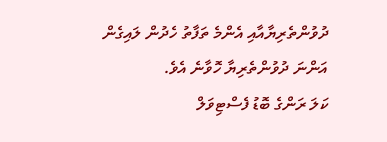ދުވުންތެރިޔާއާއި އެންމެ ތަފާތު ހެދުން ލައިގެން އަންނަ ދުވުންތެރިޔާ ހޮވާނެ އެވެ.
ކަލަ ރަންގެ ބޮޑު ފެސްޓިވަލް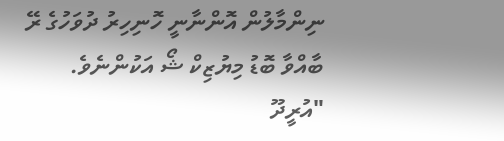ނިންމާލުން އޮންނާނީ ހޮނިހިރު ދުވަހުގެ ރޭ ބާއްވާ ބޮޑު މިޔުޒިކް ޝޯ އަކުންނެވެ. "އުރީދޫ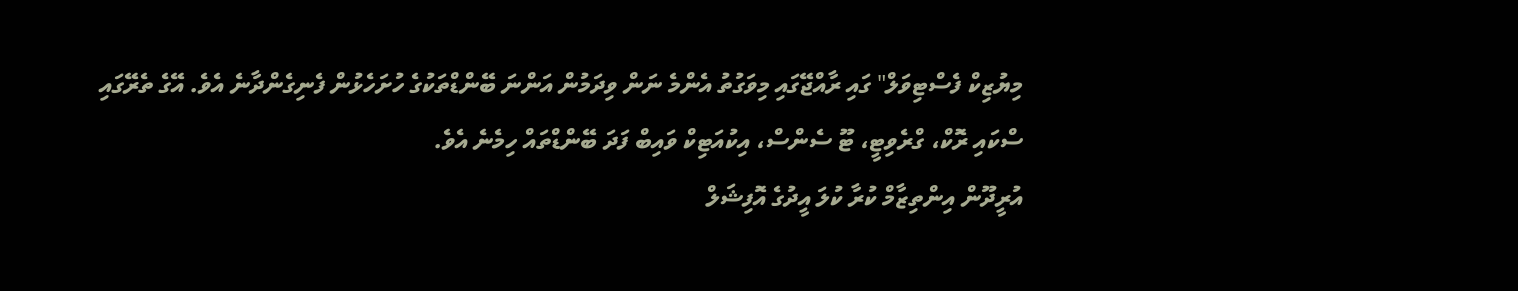މިޔުޒިކް ފެސްޓިވަލް" ގައި ރާއްޖޭގައި މިވަގުތު އެންމެ ނަން ވިދަމުން އަންނަ ބޭންޑްތަކުގެ ހުށަހެޅުން ފެނިގެންދާނެ އެވެ. އޭގެ ތެރޭގައި ސްކައި ރޮކް، ގްރެވިޓީ، ޓޫ ސެންސް، އިކުއަޓިކް ވައިބް ފަދަ ބޭންޑްތައް ހިމެނެ އެވެ.
އުރީދޫން އިންތިޒާމް ކުރާ ކުލަ އީދުގެ އޮފިޝަލް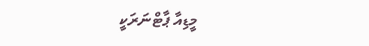މީޑިއާ ޕާޓްނަރަކީ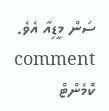ސަން މީޑިއާ އެވެ.
comment ކޮމެންޓް